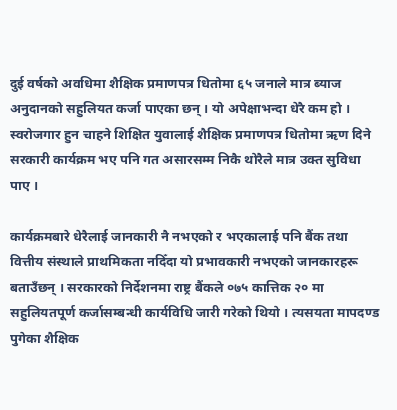दुई वर्षको अवधिमा शैक्षिक प्रमाणपत्र धितोमा ६५ जनाले मात्र ब्याज अनुदानको सहुलियत कर्जा पाएका छन् । यो अपेक्षाभन्दा धेरै कम हो । स्वरोजगार हुन चाहने शिक्षित युवालाई शैक्षिक प्रमाणपत्र धितोमा ऋण दिने सरकारी कार्यक्रम भए पनि गत असारसम्म निकै थोरैले मात्र उक्त सुविधा पाए ।

कार्यक्रमबारे धेरैलाई जानकारी नै नभएको र भएकालाई पनि बैंक तथा वित्तीय संस्थाले प्राथमिकता नदिँदा यो प्रभावकारी नभएको जानकारहरू बताउँछन् । सरकारको निर्देशनमा राष्ट्र बैंकले ०७५ कात्तिक २० मा सहुलियतपूर्ण कर्जासम्बन्धी कार्यविधि जारी गरेको थियो । त्यसयता मापदण्ड पुगेका शैक्षिक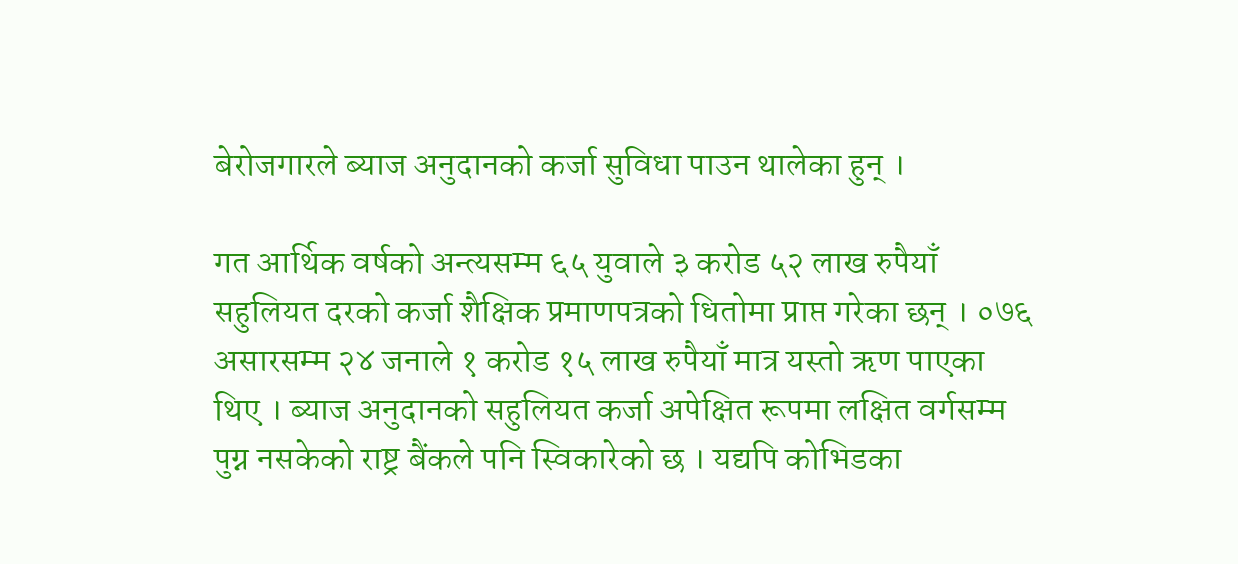बेरोजगारले ब्याज अनुदानको कर्जा सुविधा पाउन थालेका हुन् ।

गत आर्थिक वर्षको अन्त्यसम्म ६५ युवाले ३ करोड ५२ लाख रुपैयाँ सहुलियत दरको कर्जा शैक्षिक प्रमाणपत्रको धितोमा प्राप्त गरेका छन् । ०७६ असारसम्म २४ जनाले १ करोड १५ लाख रुपैयाँ मात्र यस्तो ऋण पाएका थिए । ब्याज अनुदानको सहुलियत कर्जा अपेक्षित रूपमा लक्षित वर्गसम्म पुग्न नसकेको राष्ट्र बैंकले पनि स्विकारेको छ । यद्यपि कोभिडका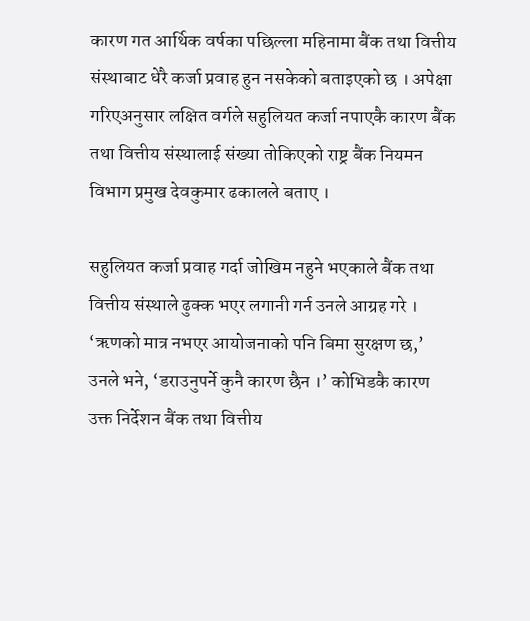कारण गत आर्थिक वर्षका पछिल्ला महिनामा बैंक तथा वित्तीय संस्थाबाट धेरै कर्जा प्रवाह हुन नसकेको बताइएको छ । अपेक्षा गरिएअनुसार लक्षित वर्गले सहुलियत कर्जा नपाएकै कारण बैंक तथा वित्तीय संस्थालाई संख्या तोकिएको राष्ट्र बैंक नियमन विभाग प्रमुख देवकुमार ढकालले बताए ।

सहुलियत कर्जा प्रवाह गर्दा जोखिम नहुने भएकाले बैंक तथा वित्तीय संस्थाले ढुक्क भएर लगानी गर्न उनले आग्रह गरे । ‘ऋणको मात्र नभएर आयोजनाको पनि बिमा सुरक्षण छ,’ उनले भने, ‘डराउनुपर्ने कुनै कारण छैन ।’ कोभिडकै कारण उक्त निर्देशन बैंक तथा वित्तीय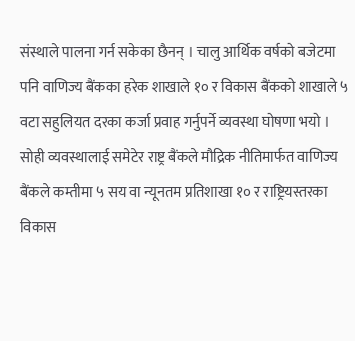संस्थाले पालना गर्न सकेका छैनन् । चालु आर्थिक वर्षको बजेटमा पनि वाणिज्य बैंकका हरेक शाखाले १० र विकास बैंकको शाखाले ५ वटा सहुलियत दरका कर्जा प्रवाह गर्नुपर्ने व्यवस्था घोषणा भयो । सोही व्यवस्थालाई समेटेर राष्ट्र बैंकले मौद्रिक नीतिमार्फत वाणिज्य बैंकले कम्तीमा ५ सय वा न्यूनतम प्रतिशाखा १० र राष्ट्रियस्तरका विकास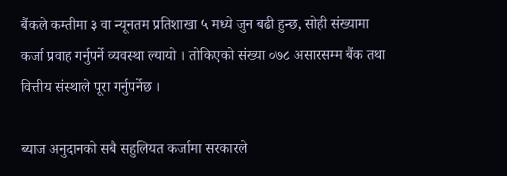बैंकले कम्तीमा ३ वा न्यूनतम प्रतिशाखा ५ मध्ये जुन बढी हुन्छ, सोही संख्यामा कर्जा प्रवाह गर्नुपर्ने व्यवस्था ल्यायो । तोकिएको संख्या ०७८ असारसम्म बैंक तथा वित्तीय संस्थाले पूरा गर्नुपर्नेछ ।

ब्याज अनुदानको सबै सहुलियत कर्जामा सरकारले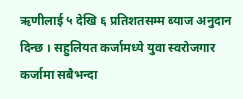ऋणीलाई ५ देखि ६ प्रतिशतसम्म ब्याज अनुदान दिन्छ । सहुलियत कर्जामध्ये युवा स्वरोजगार कर्जामा सबैभन्दा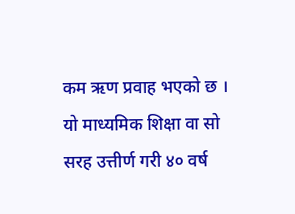कम ऋण प्रवाह भएको छ । यो माध्यमिक शिक्षा वा सो सरह उत्तीर्ण गरी ४० वर्ष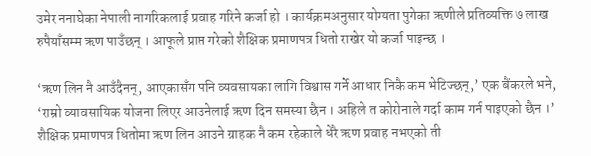उमेर ननाघेका नेपाली नागरिकलाई प्रवाह गरिने कर्जा हो । कार्यक्रमअनुसार योग्यता पुगेका ऋणीले प्रतिव्यक्ति ७ लाख रुपैयाँसम्म ऋण पाउँछन् । आफूले प्राप्त गरेको शैक्षिक प्रमाणपत्र धितो राखेर यो कर्जा पाइन्छ ।

‘ऋण लिन नै आउँदैनन्, आएकासँग पनि व्यवसायका लागि विश्वास गर्ने आधार निकै कम भेटिज्छन्,’ एक बैंकरले भने, ‘राम्रो व्यावसायिक योजना लिएर आउनेलाई ऋण दिन समस्या छैन । अहिले त कोरोनाले गर्दा काम गर्न पाइएको छैन ।’ शैक्षिक प्रमाणपत्र धितोमा ऋण लिन आउने ग्राहक नै कम रहेकाले धेरै ऋण प्रवाह नभएको ती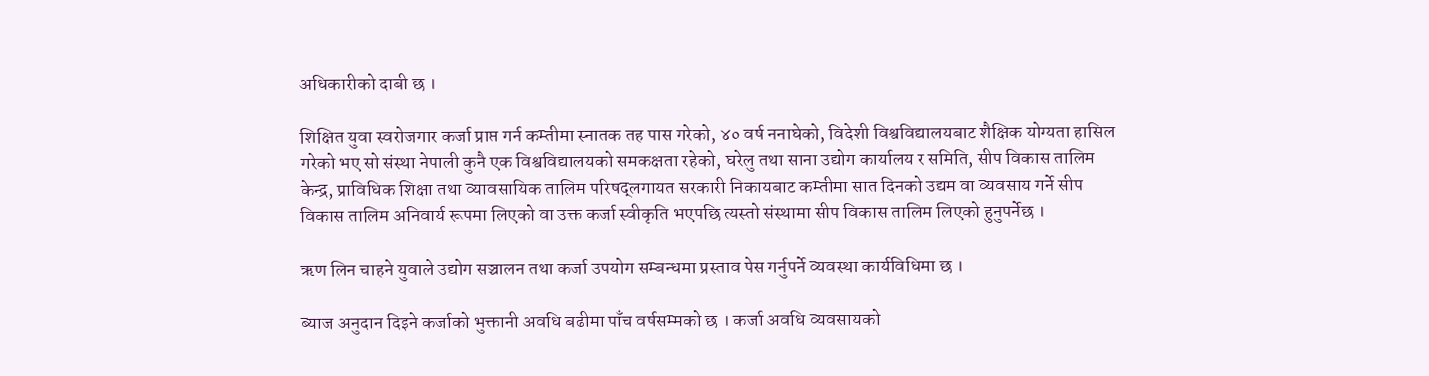अधिकारीको दाबी छ ।

शिक्षित युवा स्वरोजगार कर्जा प्राप्त गर्न कम्तीमा स्नातक तह पास गरेको, ४० वर्ष ननाघेको, विदेशी विश्वविद्यालयबाट शैक्षिक योग्यता हासिल गरेको भए सो संस्था नेपाली कुनै एक विश्वविद्यालयको समकक्षता रहेको, घरेलु तथा साना उद्योग कार्यालय र समिति, सीप विकास तालिम केन्द्र, प्राविधिक शिक्षा तथा व्यावसायिक तालिम परिषद्लगायत सरकारी निकायबाट कम्तीमा सात दिनको उद्यम वा व्यवसाय गर्ने सीप विकास तालिम अनिवार्य रूपमा लिएको वा उक्त कर्जा स्वीकृति भएपछि त्यस्तो संस्थामा सीप विकास तालिम लिएको हुनुपर्नेछ ।

ऋण लिन चाहने युवाले उद्योग सञ्चालन तथा कर्जा उपयोग सम्बन्धमा प्रस्ताव पेस गर्नुपर्ने व्यवस्था कार्यविधिमा छ ।

ब्याज अनुदान दिइने कर्जाको भुक्तानी अवधि बढीमा पाँच वर्षसम्मको छ । कर्जा अवधि व्यवसायको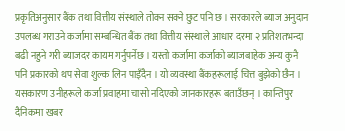प्रकृतिअनुसार बैंक तथा वित्तीय संस्थाले तोक्न सक्ने छुट पनि छ । सरकारले ब्याज अनुदान उपलब्ध गराउने कर्जामा सम्बन्धित बैंक तथा वित्तीय संस्थाले आधार दरमा २ प्रतिशतभन्दा बढी नहुने गरी ब्याजदर कायम गर्नुपर्नेछ । यस्तो कर्जामा कर्जाको ब्याजबाहेक अन्य कुनै पनि प्रकारको थप सेवा शुल्क लिन पाइँदैन । यो व्यवस्था बैंकहरूलाई चित्त बुझेको छैन । यसकारण उनीहरूले कर्जा प्रवाहमा चासो नदिएको जानकारहरू बताउँछन् । कान्तिपुर दैनिकमा खबर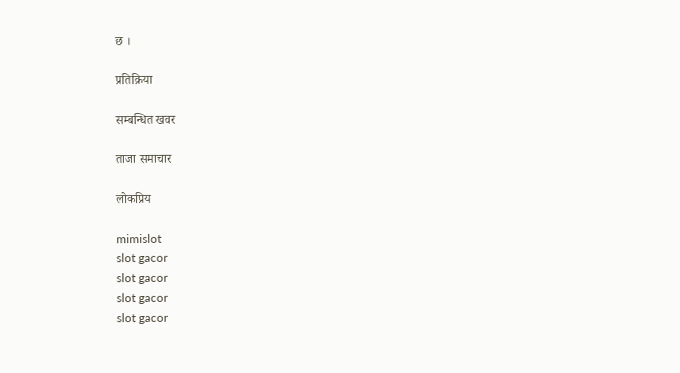छ ।

प्रतिक्रिया

सम्बन्धित खवर

ताजा समाचार

लोकप्रिय

mimislot
slot gacor
slot gacor
slot gacor
slot gacor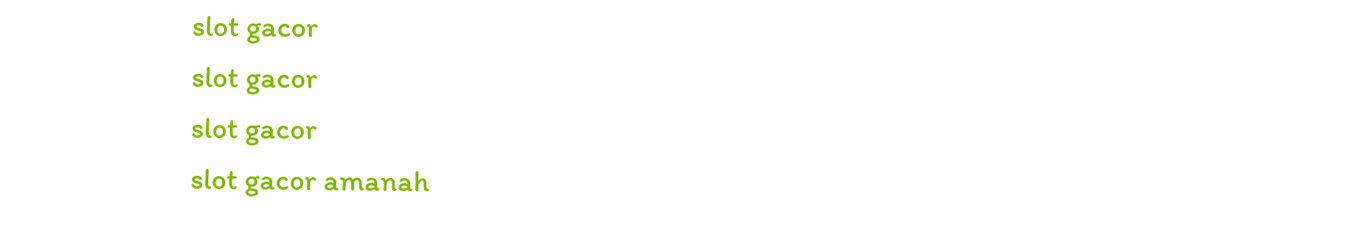slot gacor
slot gacor
slot gacor
slot gacor amanah